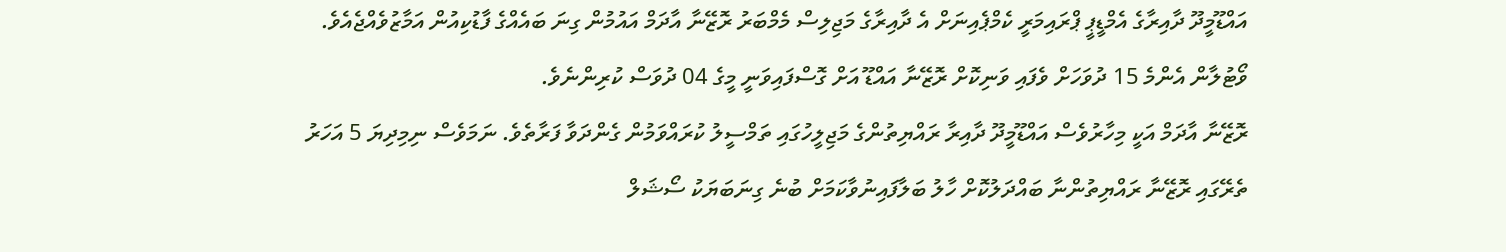އައްޑޫމީދޫ ދާއިރާގެ އެމްޑީޕީ ޕްރައިމަރީ ކެމްޕެއިނަށް އެ ދާއިރާގެ މަޖިލިސް މެމްބަރު ރޮޒޭނާ އާދަމް އައުމުން ގިނަ ބައެއްގެ ފާޑުކިއުން އަމާޒުވެއްޖެއެވެ. ވޯޓުލާން އެންމެ 15 ދުވަހަށް ވެފައި ވަނިކޮށް ރޮޒޭނާ އައްޑޫ އަށް ގޮސްފައިވަނީ މީގެ 04 ދުވަސް ކުރިންނެވެ.
ރޮޒޭނާ އާދަމް އަކީ މިހާރުވެސް އައްޑޫމީދޫ ދާއިރާ ރައްޔިތުންގެ މަޖިލީހުގައި ތަމްސީލު ކުރައްވަމުން ގެންދަވާ ފަރާތެވެ. ނަމަވެސް ނިމިދިޔަ 5 އަހަރު ތެރޭގައި ރޮޒޭނާ ރައްޔިތުންނާ ބައްދަލުކޮށް ހާލު ބަލާފައިނުވާކަމަށް ބުނެ ގިނަބަޔަކު ސޯޝަލް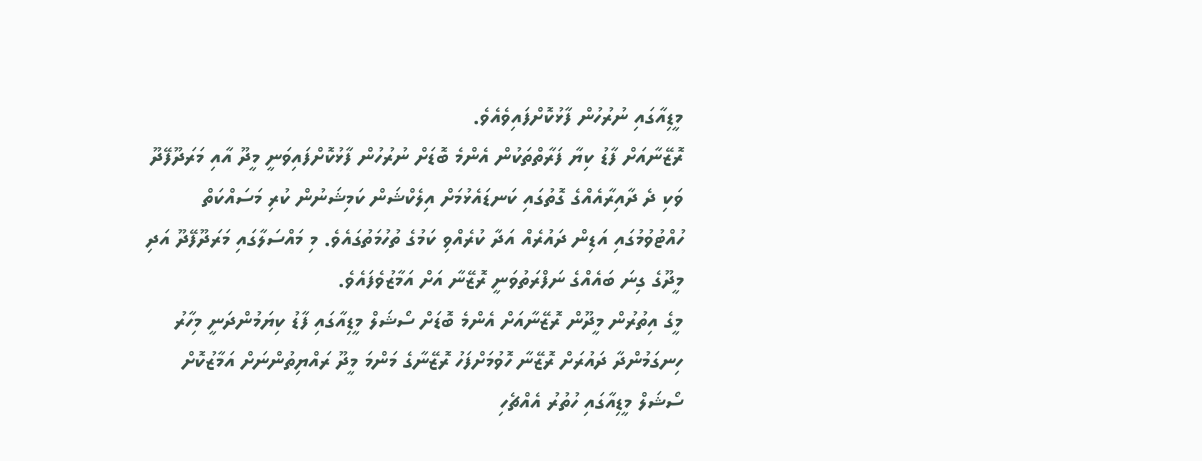މީޑިއާގައި ނުރުހުން ފާޅުކޮށްފައިވެއެވެ.
ރޮޒޭނާއަށް ފާޑު ކިޔާ ފަރާތްތަކުން އެންމެ ބޮޑަށް ނުރުހުން ފާޅުކޮށްފައިވަނީ މީދޫ އާއި މަރަދޫފޭދޫ ވަކި ދެ ދާއިރާއެއްގެ ގޮތުގައި ކަނޑައެޅުމަށް އިލެކްޝަން ކަމިޝަނުން ކުރި މަސައްކަތް ހުއްޓުވުމުގައި އަޑިން ދައުރެއް އަދާ ކުރެއްވި ކަމުގެ ތުހުމަތުގައެވެ. މި މައްސަލާގައި މަރަދޫފޭދޫ އަދި މީދޫގެ ގިނަ ބައެއްގެ ނަފްރަތުވަނީ ރޮޒޭނާ އަށް އަމާޒުވެފައެވެ.
މީގެ އިތުރުން މީދޫން ރޮޒޭނާއަށް އެންމެ ބޮޑަށް ސޯޝަލް މީޑިއާގައި ފާޑު ކިޔަމުންދަނީ މިހާރު ހިނގަމުންދާ ދައުރަށް ރޮޒޭނާ ހޮވުމަށްފަހު ރޮޒޭނާގެ މަންމަ މީދޫ ރައްޔިތުންނަށް އަމާޒުކޮށް ސޯޝަލް މީޑިއާގައި ހުތުރު އެއްޗެހި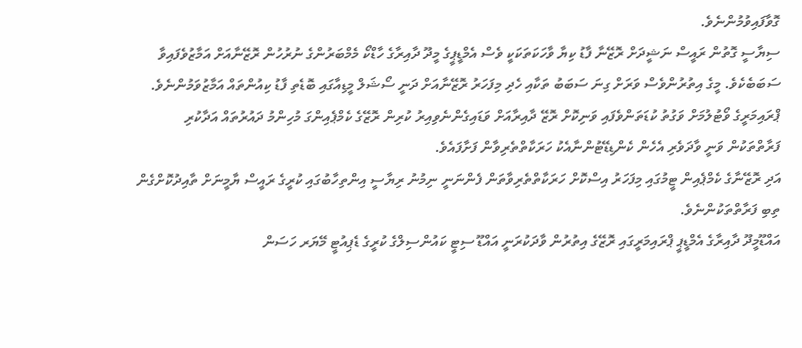ގޮވާފައިވުމުންނެވެ.
ސިޔާސީ ގޮތުން ރައީސް ނަޝީދަށް ރޮޒޭނާ ފާޑު ކިޔާ ވާހަކަތަކަކީ ވެސް އެމްޑީޕީގެ މީދޫ ދާއިރާގެ ހާޑްކޯ މެމްބަރުންގެ ނުރުހުން ރޮޒޭނާއަށް އަމާޒުވެފައިވާ ސަބަބެކެވެ. މީގެ އިތުރުންވެސް ވަރަށް ގިނަ ސަބަބު ތަކާއި ހެދި މިފަހަރު ރޮޒޭނާއަށް ދަނީ ސޯޝަލް މީޑިއާގައި ބޮޑެތި ފާޑު ކިއުންތައް އަމާޒުވަމުންނެވެ.
ޕްރައިމަރީގެ ވޯޓުލުމަށް ވަގުތު ކުޑަތަންވެފައި ވަނިކޮށް ރޮޒޭ ދާއިރާއަށް ވަޑައިގެންނެވިއިރު ކުރިން ރޮޒޭގެ ކެމްޕެއިންގަ މުހިންމު ދައުރުތައް އަދާކުރި ފަރާތްތަކުން ވަނީ ވާދަވެރި އެހެން ކެންޑިޑޭޓުންނާއެކު ހަރަކާތްތެރިވާން ފަށާފައެވެ.
އަދި ރޮޒޭނާގެ ކެމްޕެއިން ޓީމުގައި މިފަހަރު އިސްކޮށް ހަރަކާތްތެރިވާތަން ފެންނަނީ ނިމުނު ރިޔާސީ އިންތިހާބުގައި ކުރީގެ ރައީސް ޔާމީނަށް ތާއިދުކޮށްގެން ތިބި ފަރާތްތަކުންނެވެ.
އައްޑޫމީދޫ ދާއިރާގެ އެމްޑީޕީ ޕްރައިމަރީގައި ރޮޒޭގެ އިތުރުން ވާދަކުރަނީ އައްޑޫ ސިޓީ ކައުންސިލްގެ ކުރީގެ ޑެޕިއުޓީ މޭޔަރ ހަސަން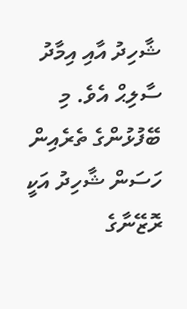ޝާހިދު އާއި އިމާދު ސާލިޙް އެވެ. މި ބޭފުޅުންގެ ތެރެއިން ހަސަން ޝާހިދު އަކީ ރޮޒޭނާގެ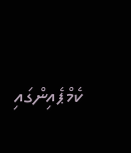ކެމްޕެއިންގައި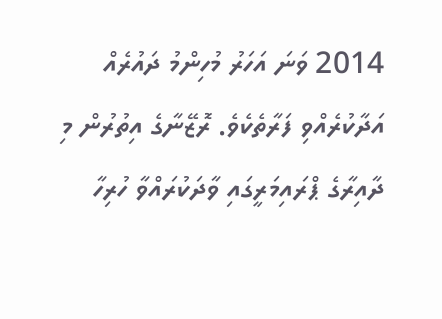2014 ވަނަ އަހަރު މުހިންމު ދައުރެއް އަދާކުރެއްވި ފަރާތެކެވެ. ރޮޒޭނާގެ އިތުރުން މި ދާއިރާގެ ޕްރައިމަރީގައި ވާދަކުރައްވާ ހުރިހާ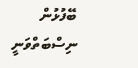ބޭފުޅުން ނިސްބަތްވަނީ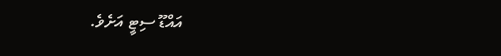އައްޑޫ ސިޓީ އަށެވެ.